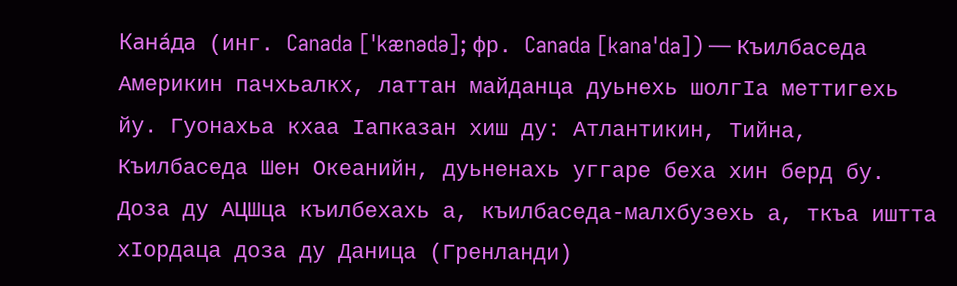Кана́да (инг. Canada [ˈkænədə]; фр. Canada [kanaˈda]) — Къилбаседа Америкин пачхьалкх, латтан майданца дуьнехь шолгӀа меттигехь йу. Гуонахьа кхаа Ӏапказан хиш ду: Атлантикин, Тийна, Къилбаседа Шен Океанийн, дуьненахь уггаре беха хин берд бу. Доза ду АЦШца къилбехахь а, къилбаседа-малхбузехь а, ткъа иштта хӀордаца доза ду Даница (Гренланди)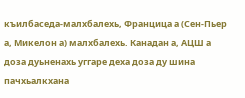къилбаседа-малхбалехь, Францица а (Сен-Пьер а, Микелон а) малхбалехь. Канадан а, АЦШ а доза дуьненахь уггаре деха доза ду шина пачхьалкхана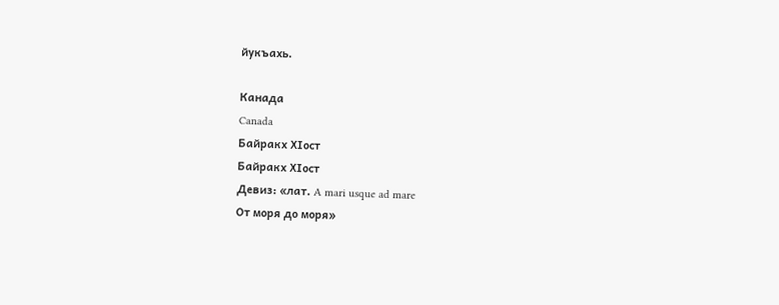йукъахь.

Канада
Canada
Байракх ХӀост
Байракх ХӀост
Девиз: «лат. A mari usque ad mare
От моря до моря»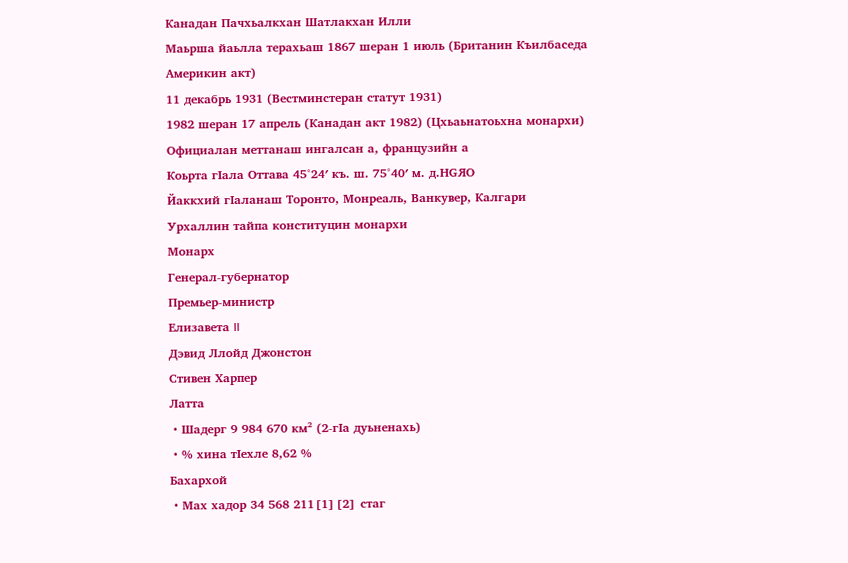Канадан Пачхьалкхан Шатлакхан Илли
Маьрша йаьлла терахьаш 1867 шеран 1 июль (Британин Къилбаседа Америкин акт)
11 декабрь 1931 (Вестминстеран статут 1931)
1982 шеран 17 апрель (Канадан акт 1982) (Цхьаьнатоьхна монархи)
Официалан меттанаш ингалсан а, французийн а
Коьрта гӀала Оттава 45°24′ къ. ш. 75°40′ м. д.HGЯO
Йаккхий гӀаланаш Торонто, Монреаль, Ванкувер, Калгари
Урхаллин тайпа конституцин монархи
Монарх
Генерал-губернатор
Премьер-министр
Елизавета II
Дэвид Ллойд Джонстон
Стивен Харпер
Латта
 • Шадерг 9 984 670 км² (2-гӀа дуьненахь)
 • % хина тӀехле 8,62 %
Бахархой
 • Мах хадор 34 568 211[1][2] стаг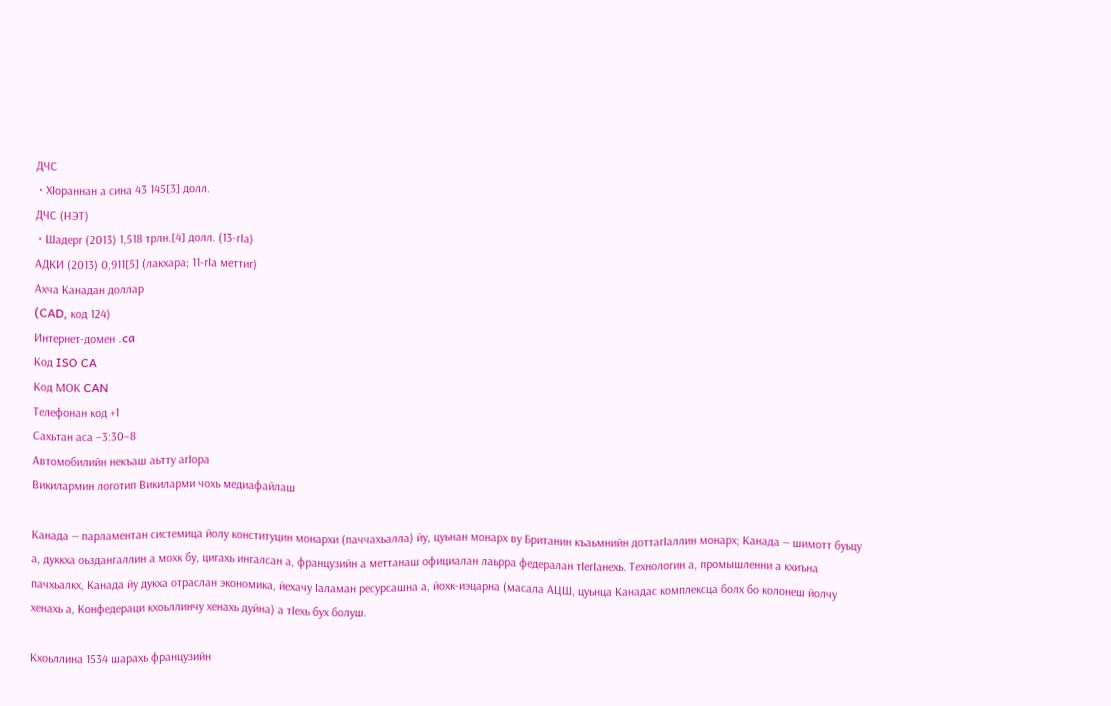ДЧС
 • ХӀораннан а сина 43 145[3] долл.
ДЧС (НЭТ)
 • Шадерг (2013) 1,518 трлн.[4] долл. (13-гӀа)
АДКИ (2013) 0,911[5] (лакхара; 11-гӀа меттиг)
Ахча Канадан доллар
(CAD, код 124)
Интернет-домен .ca
Код ISO CA
Код МОК CAN
Телефонан код +1
Сахьтан аса −3:30−8
Автомобилийн некъаш аьтту агӀора
Викилармин логотип Викиларми чохь медиафайлаш

Канада — парламентан системица йолу конституцин монархи (паччахьалла) йу, цуьнан монарх ву Британин къаьмнийн доттагӀаллин монарх; Канада — шимотт буьцу а, дуккха оьздангаллин а мохк бу, цигахь ингалсан а, французийн а меттанаш официалан лаьрра федералан тӀегӀанехь. Технологин а, промышленни а кхиъна пачхьалкх, Канада йу дукха отраслан экономика, йехачу Ӏаламан ресурсашна а, йохк-иэцарна (масала АЦШ, цуьнца Канадас комплексца болх бо колонеш йолчу хенахь а, Конфедераци кхоьллинчу хенахь дуйна) а тӀехь бух болуш.

Кхоьллина 1534 шарахь французийн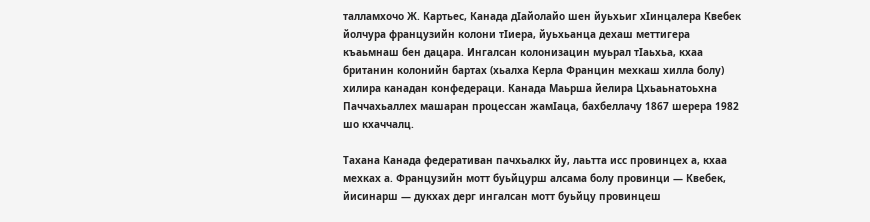талламхочо Ж. Картьес, Канада дӀайолайо шен йуьхьиг хӀинцалера Квебек йолчура французийн колони тӀиера, йуьхьанца дехаш меттигера къаьмнаш бен дацара. Ингалсан колонизацин муьрал тӀаьхьа, кхаа британин колонийн бартах (хьалха Керла Францин мехкаш хилла болу) хилира канадан конфедераци. Канада Маьрша йелира Цхьаьнатоьхна Паччахьаллех машаран процессан жамӀаца, бахбеллачу 1867 шерера 1982 шо кхаччалц.

Тахана Канада федеративан пачхьалкх йу, лаьтта исс провинцех а, кхаа мехках а. Французийн мотт буьйцурш алсама болу провинци — Квебек, йисинарш — дукхах дерг ингалсан мотт буьйцу провинцеш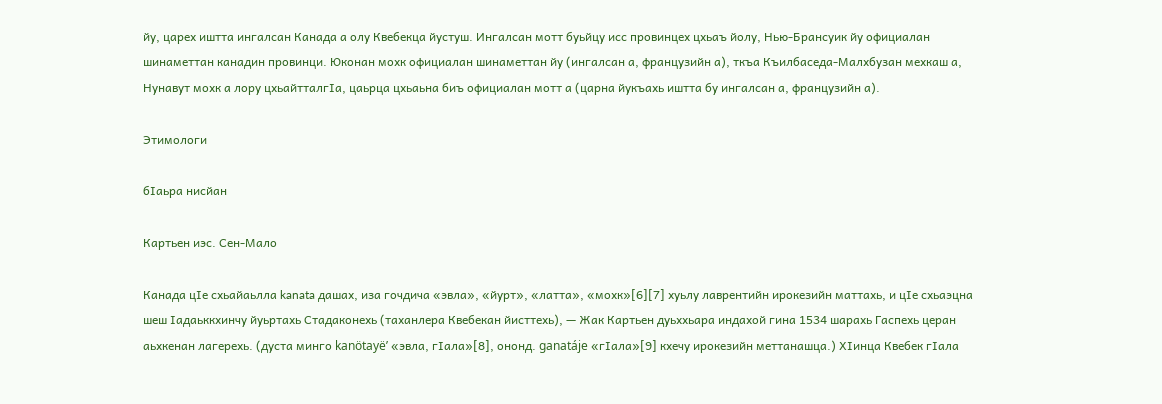йу, царех иштта ингалсан Канада а олу Квебекца йустуш. Ингалсан мотт буьйцу исс провинцех цхьаъ йолу, Нью-Брансуик йу официалан шинаметтан канадин провинци. Юконан мохк официалан шинаметтан йу (ингалсан а, французийн а), ткъа Къилбаседа-Малхбузан мехкаш а, Нунавут мохк а лору цхьайтталгӀа, цаьрца цхьаьна биъ официалан мотт а (царна йукъахь иштта бу ингалсан а, французийн а).

Этимологи

бӀаьра нисйан

Картьен иэс. Сен-Мало

Канада цӀе схьайаьлла kanata дашах, иза гочдича «эвла», «йурт», «латта», «мохк»[6][7] хуьлу лаврентийн ирокезийн маттахь, и цӀе схьаэцна шеш Ӏадаьккхинчу йуьртахь Стадаконехь (таханлера Квебекан йисттехь), — Жак Картьен дуьххьара индахой гина 1534 шарахь Гаспехь церан аьхкенан лагерехь. (дуста минго kanötayë’ «эвла, гӀала»[8], ононд. ganatáje «гӀала»[9] кхечу ирокезийн меттанашца.) ХӀинца Квебек гӀала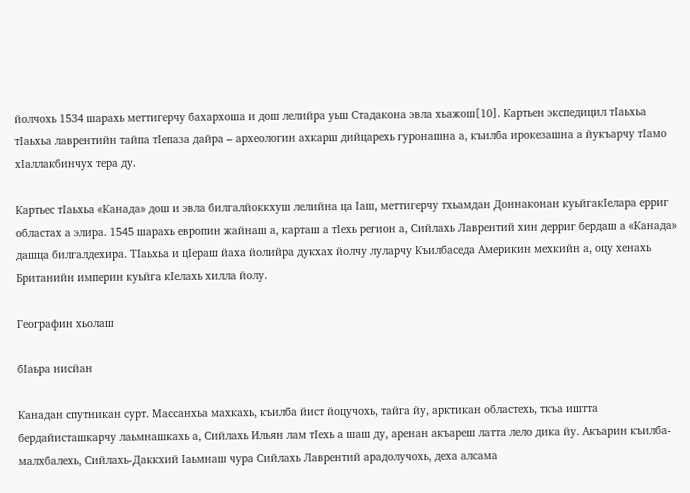йолчохь 1534 шарахь меттигерчу бахархоша и дош лелийра уьш Стадакона эвла хьажош[10]. Картьен экспедицил тӀаьхьа тӀаьхьа лаврентийн тайпа тӀепаза дайра – археологин ахкарш дийцарехь гуронашна а, къилба ирокезашна а йукъарчу тӀамо хӀаллакбинчух тера ду.

Картьес тӀаьхьа «Канада» дош и эвла билгалйоккхуш лелийна ца Ӏаш, меттигерчу тхьамдан Доннаконан куьйгакӀелара ерриг областах а элира. 1545 шарахь европин жайнаш а, карташ а тӀехь регион а, Сийлахь Лаврентий хин дерриг бердаш а «Канада» дашца билгалдехира. ТӀаьхьа и цӀераш йаха йолийра дукхах йолчу луларчу Къилбаседа Америкин мехкийн а, оцу хенахь Британийн империн куьйга кӀелахь хилла йолу.

Географин хьолаш

бӀаьра нисйан

Канадан спутникан сурт. Массанхьа махкахь, къилба йист йоцучохь, тайга йу, арктикан областехь, ткъа иштта бердайисташкарчу лаьмнашкахь а, Сийлахь Ильян лам тӀехь а шаш ду, аренан акъареш латта лело дика йу. Акъарин къилба-малхбалехь, Сийлахь-Даккхий Ӏаьмнаш чура Сийлахь Лаврентий арадолучохь, деха алсама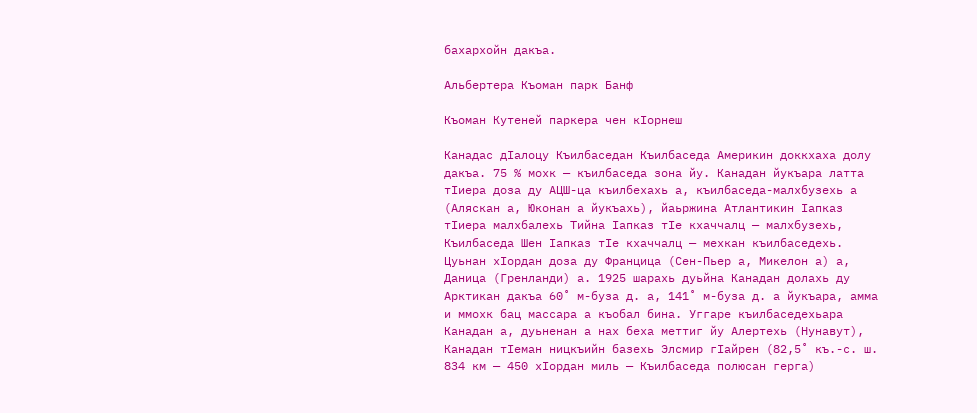бахархойн дакъа.

Альбертера Къоман парк Банф

Къоман Кутеней паркера чен кӀорнеш

Канадас дӀалоцу Къилбаседан Къилбаседа Америкин доккхаха долу дакъа. 75 % мохк — къилбаседа зона йу. Канадан йукъара латта тӀиера доза ду АЦШ-ца къилбехахь а, къилбаседа-малхбузехь а (Аляскан а, Юконан а йукъахь), йаьржина Атлантикин Ӏапказ тӀиера малхбалехь Тийна Ӏапказ тӀе кхаччалц — малхбузехь, Къилбаседа Шен Ӏапказ тӀе кхаччалц — мехкан къилбаседехь. Цуьнан хӀордан доза ду Францица (Сен-Пьер а, Микелон а) а, Даница (Гренланди) а. 1925 шарахь дуьйна Канадан долахь ду Арктикан дакъа 60˚ м-буза д. а, 141˚ м-буза д. а йукъара, амма и ммохк бац массара а къобал бина. Уггаре къилбаседехьара Канадан а, дуьненан а нах беха меттиг йу Алертехь (Нунавут), Канадан тӀеман ницкъийн базехь Элсмир гӀайрен (82,5˚ къ.-с. ш. 834 км — 450 хӀордан миль — Къилбаседа полюсан герга)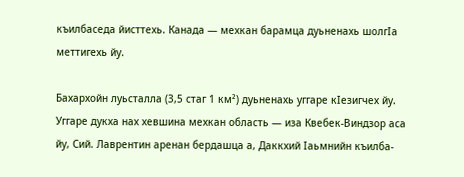къилбаседа йисттехь. Канада — мехкан барамца дуьненахь шолгӀа меттигехь йу.

Бахархойн луьсталла (3,5 стаг 1 км²) дуьненахь уггаре кӀезигчех йу. Уггаре дукха нах хевшина мехкан область — иза Квебек-Виндзор аса йу, Сий. Лаврентин аренан бердашца а, Даккхий Ӏаьмнийн къилба-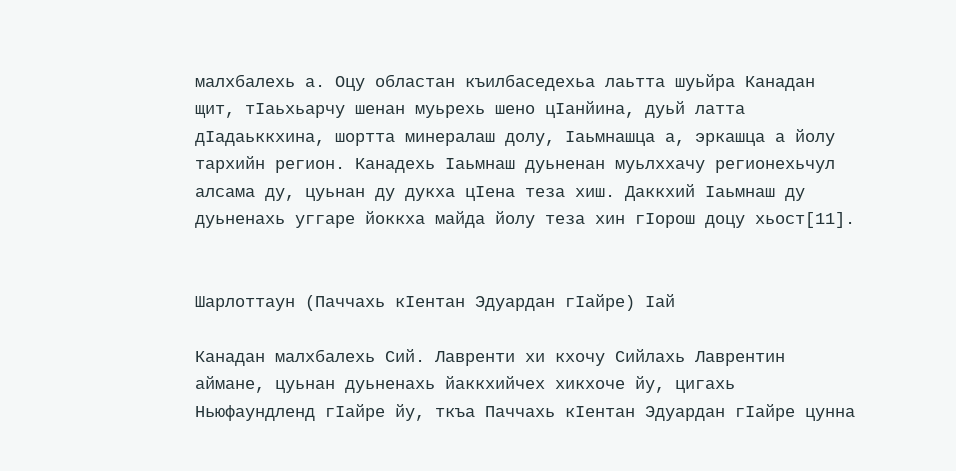малхбалехь а. Оцу областан къилбаседехьа лаьтта шуьйра Канадан щит, тӀаьхьарчу шенан муьрехь шено цӀанйина, дуьй латта дӀадаьккхина, шортта минералаш долу, Ӏаьмнашца а, эркашца а йолу тархийн регион. Канадехь Ӏаьмнаш дуьненан муьлххачу регионехьчул алсама ду, цуьнан ду дукха цӀена теза хиш. Даккхий Ӏаьмнаш ду дуьненахь уггаре йоккха майда йолу теза хин гӀорош доцу хьост[11].


Шарлоттаун (Паччахь кӀентан Эдуардан гӀайре) Ӏай

Канадан малхбалехь Сий. Лавренти хи кхочу Сийлахь Лаврентин аймане, цуьнан дуьненахь йаккхийчех хикхоче йу, цигахь Ньюфаундленд гӀайре йу, ткъа Паччахь кӀентан Эдуардан гӀайре цунна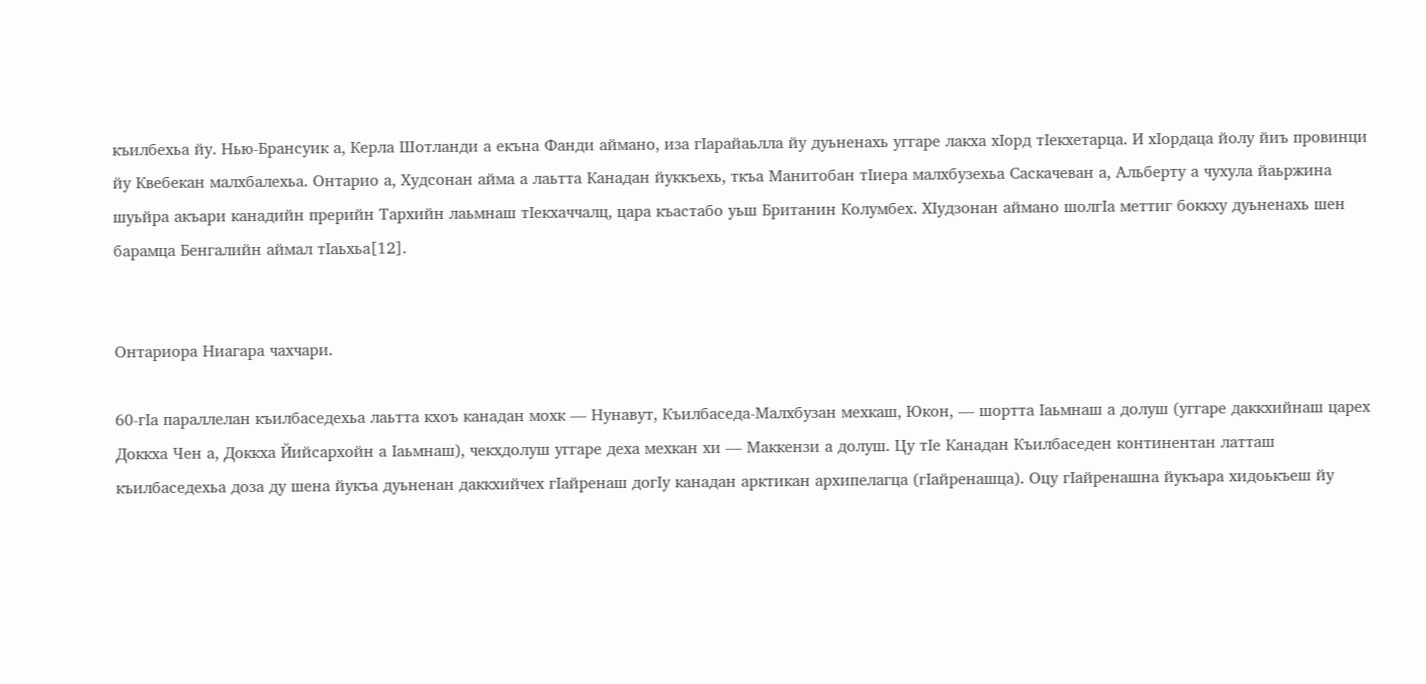къилбехьа йу. Нью-Брансуик а, Керла Шотланди а екъна Фанди аймано, иза гӀарайаьлла йу дуьненахь уггаре лакха хӀорд тӀекхетарца. И хӀордаца йолу йиъ провинци йу Квебекан малхбалехьа. Онтарио а, Худсонан айма а лаьтта Канадан йуккъехь, ткъа Манитобан тӀиера малхбузехьа Саскачеван а, Альберту а чухула йаьржина шуьйра акъари канадийн прерийн Тархийн лаьмнаш тӀекхаччалц, цара къастабо уьш Британин Колумбех. ХӀудзонан аймано шолгӀа меттиг боккху дуьненахь шен барамца Бенгалийн аймал тӀаьхьа[12].


Онтариора Ниагара чахчари.

60-гӀа параллелан къилбаседехьа лаьтта кхоъ канадан мохк — Нунавут, Къилбаседа-Малхбузан мехкаш, Юкон, — шортта Ӏаьмнаш а долуш (уггаре даккхийнаш царех Доккха Чен а, Доккха Йийсархойн а Ӏаьмнаш), чекхдолуш уггаре деха мехкан хи — Маккензи а долуш. Цу тӀе Канадан Къилбаседен континентан латташ къилбаседехьа доза ду шена йукъа дуьненан даккхийчех гӀайренаш догӀу канадан арктикан архипелагца (гӀайренашца). Оцу гӀайренашна йукъара хидоькъеш йу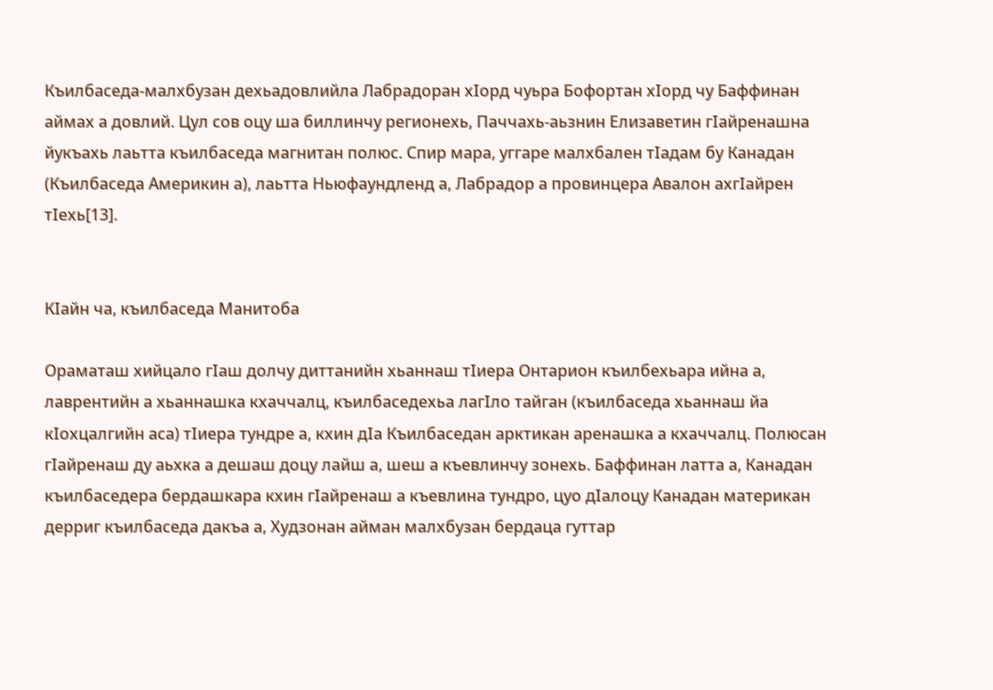Къилбаседа-малхбузан дехьадовлийла Лабрадоран хӀорд чуьра Бофортан хӀорд чу Баффинан аймах а довлий. Цул сов оцу ша биллинчу регионехь, Паччахь-аьзнин Елизаветин гӀайренашна йукъахь лаьтта къилбаседа магнитан полюс. Спир мара, уггаре малхбален тӀадам бу Канадан (Къилбаседа Америкин а), лаьтта Ньюфаундленд а, Лабрадор а провинцера Авалон ахгӀайрен тӀехь[13].


КӀайн ча, къилбаседа Манитоба

Ораматаш хийцало гӀаш долчу диттанийн хьаннаш тӀиера Онтарион къилбехьара ийна а, лаврентийн а хьаннашка кхаччалц, къилбаседехьа лагӀло тайган (къилбаседа хьаннаш йа кӀохцалгийн аса) тӀиера тундре а, кхин дӀа Къилбаседан арктикан аренашка а кхаччалц. Полюсан гӀайренаш ду аьхка а дешаш доцу лайш а, шеш а къевлинчу зонехь. Баффинан латта а, Канадан къилбаседера бердашкара кхин гӀайренаш а къевлина тундро, цуо дӀалоцу Канадан материкан дерриг къилбаседа дакъа а, Худзонан айман малхбузан бердаца гуттар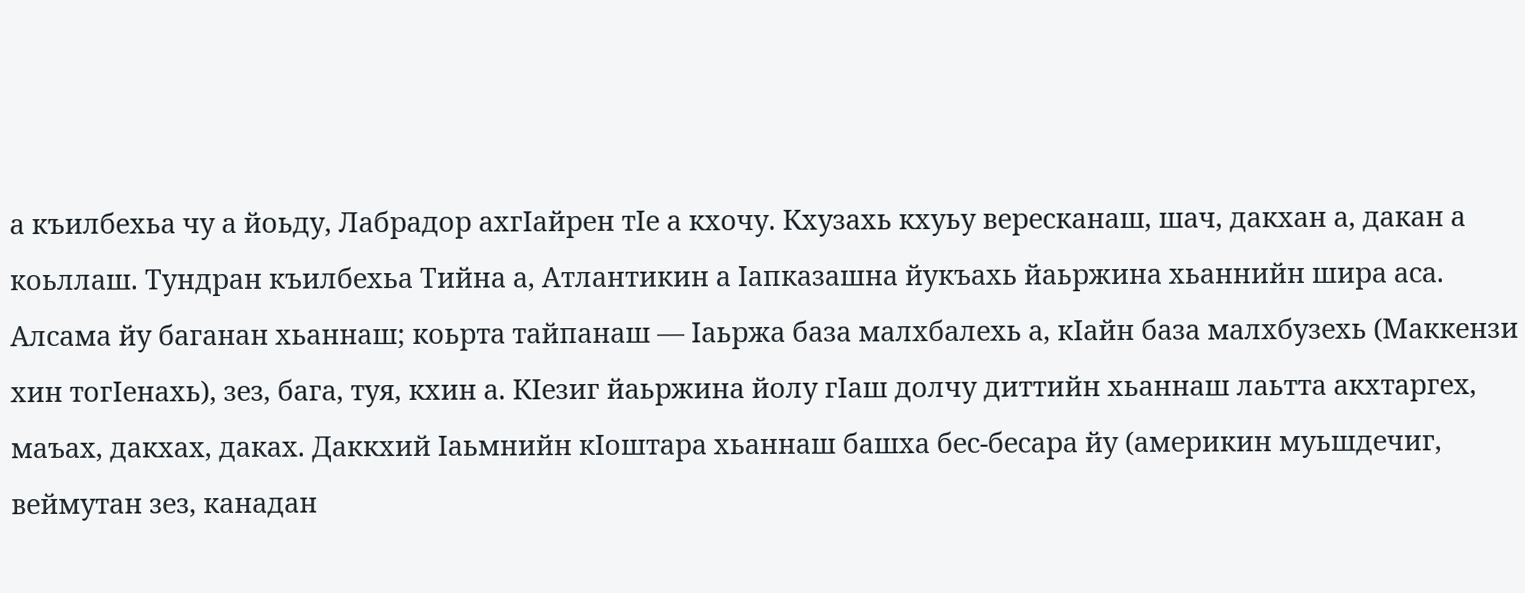а къилбехьа чу а йоьду, Лабрадор ахгӀайрен тӀе а кхочу. Кхузахь кхуьу вересканаш, шач, дакхан а, дакан а коьллаш. Тундран къилбехьа Тийна а, Атлантикин а Ӏапказашна йукъахь йаьржина хьаннийн шира аса. Алсама йу баганан хьаннаш; коьрта тайпанаш — Ӏаьржа база малхбалехь а, кӀайн база малхбузехь (Маккензи хин тогӀенахь), зез, бага, туя, кхин а. КӀезиг йаьржина йолу гӀаш долчу диттийн хьаннаш лаьтта акхтаргех, маъах, дакхах, даках. Даккхий Ӏаьмнийн кӀоштара хьаннаш башха бес-бесара йу (америкин муьшдечиг, веймутан зез, канадан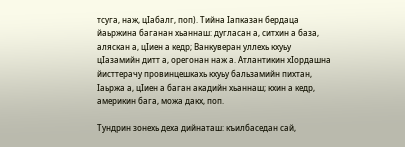тсуга, наж, цӀабалг, поп). Тийна Ӏапказан бердаца йаьржина баганан хьаннаш: дугласан а, ситхин а база, аляскан а, цӀиен а кедр; Ванкуверан уллехь кхуьу цӀазамийн дитт а, орегонан наж а. Атлантикин хӀордашна йисттерачу провинцешкахь кхуьу бальзамийн пихтан, Ӏаьржа а, цӀиен а баган акадийн хьаннаш; кхин а кедр, америкин бага, можа дакх, поп.

Тундрин зонехь деха дийнаташ: къилбаседан сай,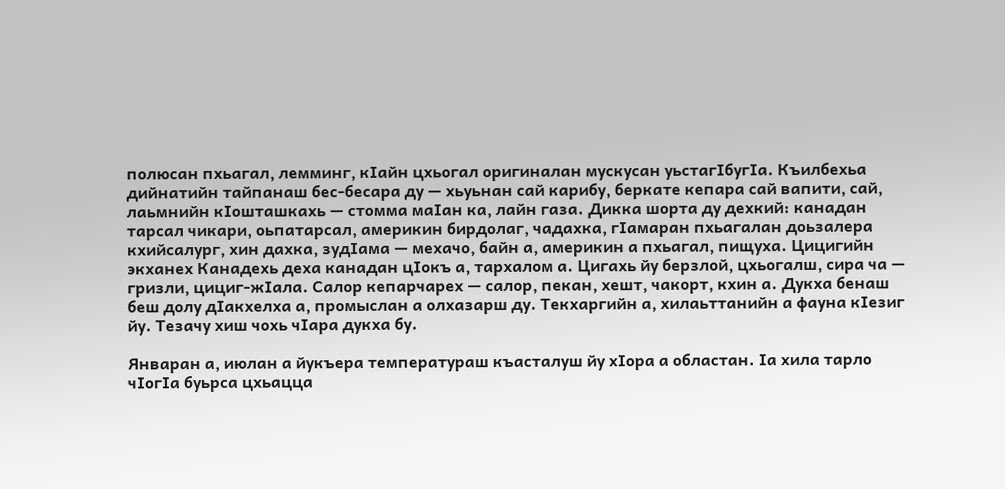полюсан пхьагал, лемминг, кӀайн цхьогал оригиналан мускусан уьстагӀбугӀа. Къилбехьа дийнатийн тайпанаш бес-бесара ду — хьуьнан сай карибу, беркате кепара сай вапити, сай, лаьмнийн кӀошташкахь — стомма маӀан ка, лайн газа. Дикка шорта ду дехкий: канадан тарсал чикари, оьпатарсал, америкин бирдолаг, чадахка, гӀамаран пхьагалан доьзалера кхийсалург, хин дахка, зудӀама — мехачо, байн а, америкин а пхьагал, пищуха. Цицигийн экханех Канадехь деха канадан цӀокъ а, тархалом а. Цигахь йу берзлой, цхьогалш, сира ча — гризли, цициг-жIала. Салор кепарчарех — салор, пекан, хешт, чакорт, кхин а. Дукха бенаш беш долу дӀакхелха а, промыслан а олхазарш ду. Текхаргийн а, хилаьттанийн а фауна кӀезиг йу. Тезачу хиш чохь чӀара дукха бу.

Январан а, июлан а йукъера температураш къасталуш йу хӀора а областан. Ӏа хила тарло чӀогӀа буьрса цхьацца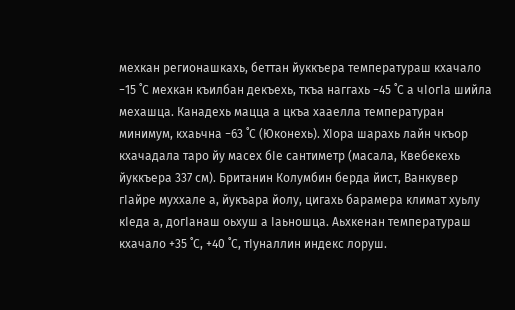мехкан регионашкахь, беттан йуккъера температураш кхачало −15 ˚С мехкан къилбан декъехь, ткъа наггахь −45 ˚С а чӀогӀа шийла мехашца. Канадехь мацца а цкъа хааелла температуран минимум, кхаьчна −63 ˚С (Юконехь). ХӀора шарахь лайн чкъор кхачадала таро йу масех бӀе сантиметр (масала, Квебекехь йуккъера 337 см). Британин Колумбин берда йист, Ванкувер гӀайре муххале а, йукъара йолу, цигахь барамера климат хуьлу кӀеда а, догӀанаш оьхуш а Ӏаьношца. Аьхкенан температураш кхачало +35 ˚С, +40 ˚С, тӀуналлин индекс лоруш.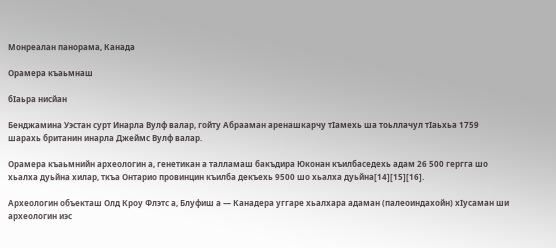Монреалан панорама, Канада

Орамера къаьмнаш

бӀаьра нисйан

Бенджамина Уэстан сурт Инарла Вулф валар, гойту Абрааман аренашкарчу тӀамехь ша тоьллачул тӀаьхьа 1759 шарахь британин инарла Джеймс Вулф валар.

Орамера къаьмнийн археологин а, генетикан а талламаш бакъдира Юконан къилбаседехь адам 26 500 гергга шо хьалха дуьйна хилар, ткъа Онтарио провинцин къилба декъехь 9500 шо хьалха дуьйна[14][15][16].

Археологин объекташ Олд Кроу Флэтс а, Блуфиш а — Канадера уггаре хьалхара адаман (палеоиндахойн) хӀусаман ши археологин иэс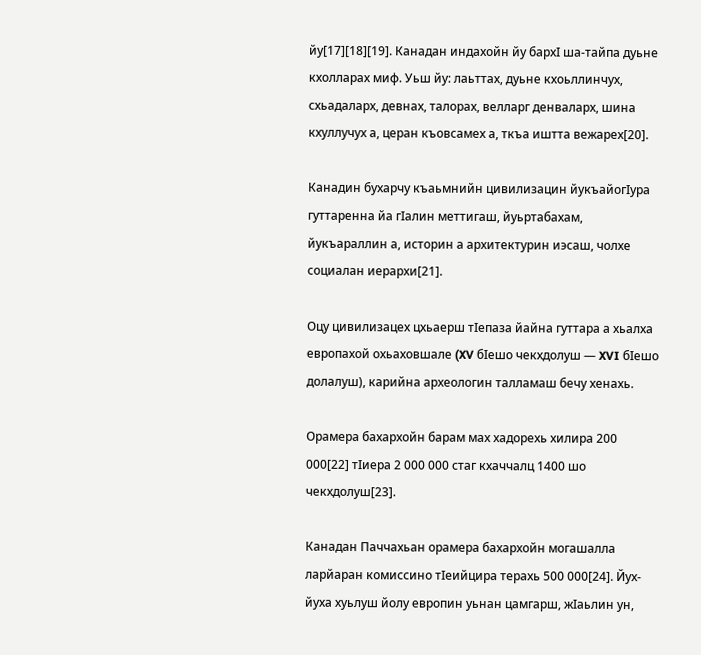йу[17][18][19]. Канадан индахойн йу бархӀ ша-тайпа дуьне кхолларах миф. Уьш йу: лаьттах, дуьне кхоьллинчух, схьадаларх, девнах, талорах, велларг денваларх, шина кхуллучух а, церан къовсамех а, ткъа иштта вежарех[20].

Канадин бухарчу къаьмнийн цивилизацин йукъайогӀура гуттаренна йа гӀалин меттигаш, йуьртабахам, йукъараллин а, историн а архитектурин иэсаш, чолхе социалан иерархи[21].

Оцу цивилизацех цхьаерш тӀепаза йайна гуттара а хьалха европахой охьаховшале (XV бӀешо чекхдолуш — XVI бӀешо долалуш), карийна археологин талламаш бечу хенахь.

Орамера бахархойн барам мах хадорехь хилира 200 000[22] тӀиера 2 000 000 стаг кхаччалц 1400 шо чекхдолуш[23].

Канадан Паччахьан орамера бахархойн могашалла ларйаран комиссино тӀеийцира терахь 500 000[24]. Йух-йуха хуьлуш йолу европин уьнан цамгарш, жӀаьлин ун,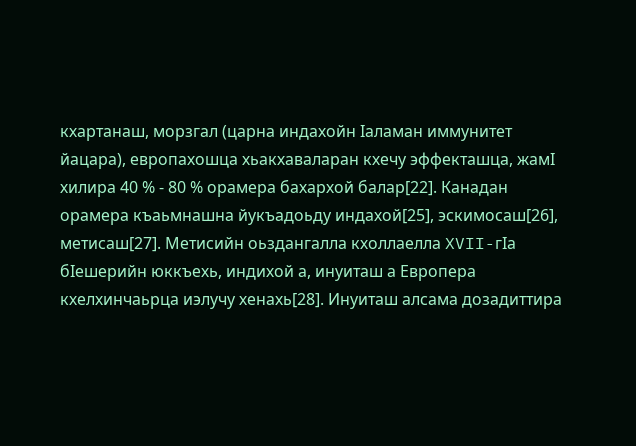кхартанаш, морзгал (царна индахойн Ӏаламан иммунитет йацара), европахошца хьакхаваларан кхечу эффекташца, жамӀ хилира 40 % - 80 % орамера бахархой балар[22]. Канадан орамера къаьмнашна йукъадоьду индахой[25], эскимосаш[26], метисаш[27]. Метисийн оьздангалла кхоллаелла XVII-гӀа бӀешерийн юккъехь, индихой а, инуиташ а Европера кхелхинчаьрца иэлучу хенахь[28]. Инуиташ алсама дозадиттира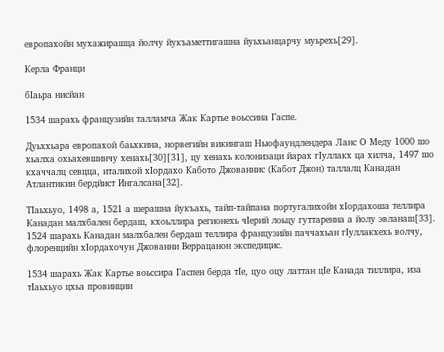европахойн мухажирашца йолчу йукъаметтигашна йуьхьанцарчу муьрехь[29].

Керла Франци

бӀаьра нисйан

1534 шарахь французийн талламча Жак Картье воьссина Гаспе.

Дуьххьара европахой баьхкина, норвегийн викингаш Ньюфаундлендера Ланс О Меду 1000 шо хьалха охьахевшинчу хенахь[30][31], цу хенахь колонизаци йарах гӀуллакх ца хилча, 1497 шо кхаччалц севцца, италихой хӀордахо Кабото Джованнис (Кабот Джон) таллалц Канадан Атлантикин бердйист Ингалсана[32].

ТӀаьхьуо, 1498 а, 1521 а шерашна йукъахь, тайп-тайпана португалихойн хӀордахоша теллира Канадан малхбален бердаш, кхоьллира регионехь чӀерий лоьцу гуттаренна а йолу эвланаш[33]. 1524 шарахь Канадан малхбален бердаш теллира французийн паччахьан гӀуллакхехь волчу, флоренцийн хӀордахочун Джованни Веррацанон экспедицис.

1534 шарахь Жак Картье воьссира Гаспен берда тӀе, цуо оцу латтан цӀе Канада тиллира, иза тӀаьхьуо цхьа провинции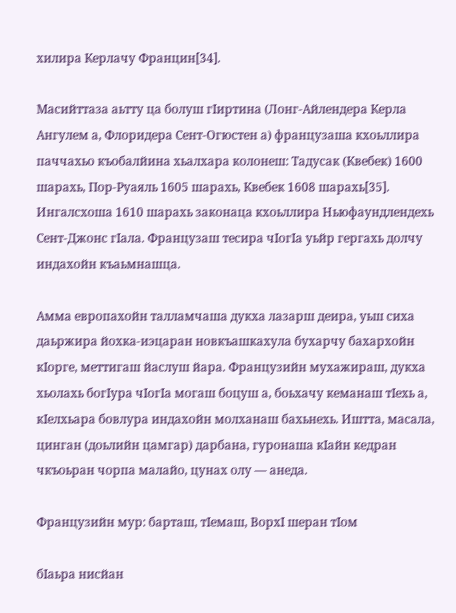хилира Керлачу Францин[34].

Масийттаза аьтту ца болуш гӀиртина (Лонг-Айлендера Керла Ангулем а, Флоридера Сент-Огюстен а) французаша кхоьллира паччахьо къобалйина хьалхара колонеш: Тадусак (Квебек) 1600 шарахь, Пор-Руаяль 1605 шарахь, Квебек 1608 шарахь[35]. Ингалсхоша 1610 шарахь законаца кхоьллира Ньюфаундлендехь Сент-Джонс гӀала. Французаш тесира чӀогӀа уьйр гергахь долчу индахойн къаьмнашца.

Амма европахойн талламчаша дукха лазарш деира, уьш сиха даьржира йохка-иэцаран новкъашкахула бухарчу бахархойн кӀорге, меттигаш йаслуш йара. Французийн мухажираш, дукха хьолахь богӀура чӀогӀа могаш боцуш а, боьхачу кеманаш тӀехь а, кӀелхьара бовлура индахойн молханаш бахьнехь. Иштта, масала, цинган (доьлийн цамгар) дарбана, гуронаша кӀайн кедран чкъоьран чорпа малайо, цунах олу — анеда.

Французийн мур: барташ, тӀемаш, ВорхӀ шеран тӀом

бӀаьра нисйан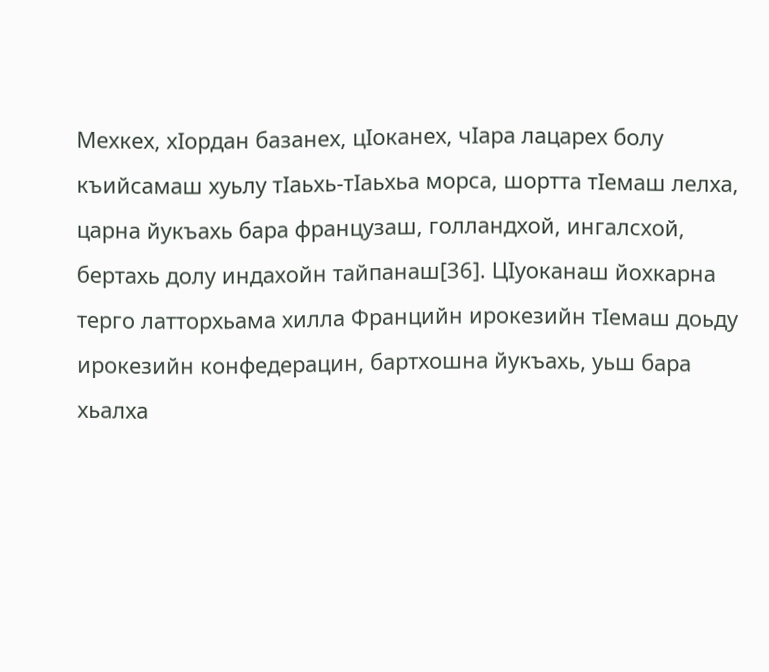Мехкех, хӀордан базанех, цӀоканех, чӀара лацарех болу къийсамаш хуьлу тӀаьхь-тӀаьхьа морса, шортта тӀемаш лелха, царна йукъахь бара французаш, голландхой, ингалсхой, бертахь долу индахойн тайпанаш[36]. ЦӀуоканаш йохкарна терго латторхьама хилла Францийн ирокезийн тӀемаш доьду ирокезийн конфедерацин, бартхошна йукъахь, уьш бара хьалха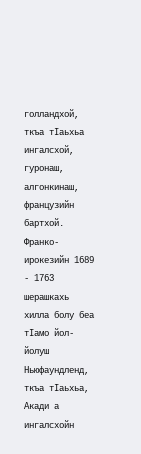голландхой, ткъа тӀаьхьа ингалсхой, гуронаш, алгонкинаш, французийн бартхой. Франко-ирокезийн 1689 - 1763 шерашкахь хилла болу беа тӀамо йол-йолуш Ньюфаундленд, ткъа тӀаьхьа, Акади а ингалсхойн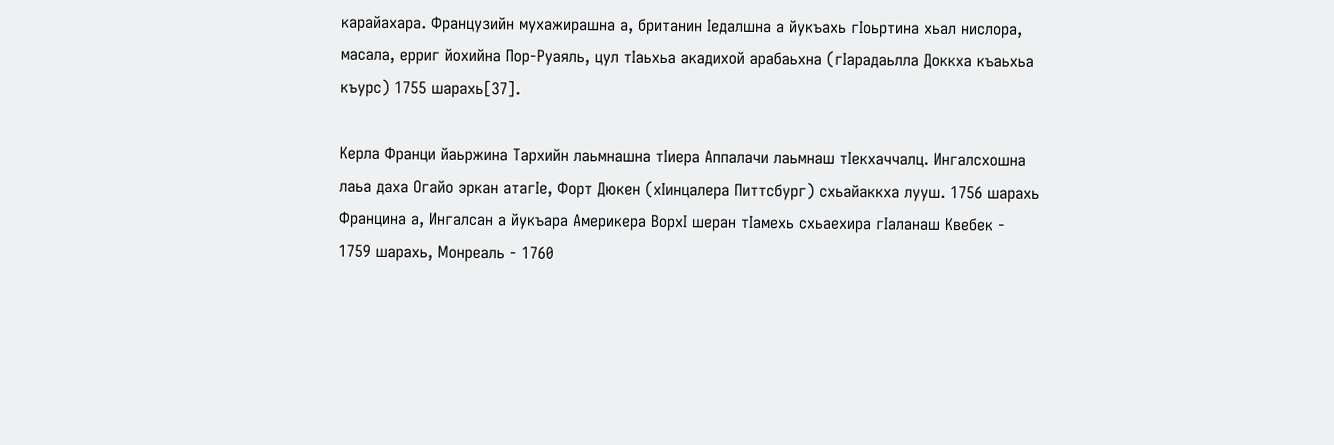карайахара. Французийн мухажирашна а, британин Ӏедалшна а йукъахь гӀоьртина хьал нислора, масала, ерриг йохийна Пор-Руаяль, цул тӀаьхьа акадихой арабаьхна (гӀарадаьлла Доккха къаьхьа къурс) 1755 шарахь[37].

Керла Франци йаьржина Тархийн лаьмнашна тӀиера Аппалачи лаьмнаш тӀекхаччалц. Ингалсхошна лаьа даха Огайо эркан атагӀе, Форт Дюкен (хӀинцалера Питтсбург) схьайаккха лууш. 1756 шарахь Францина а, Ингалсан а йукъара Америкера ВорхӀ шеран тӀамехь схьаехира гӀаланаш Квебек - 1759 шарахь, Монреаль - 1760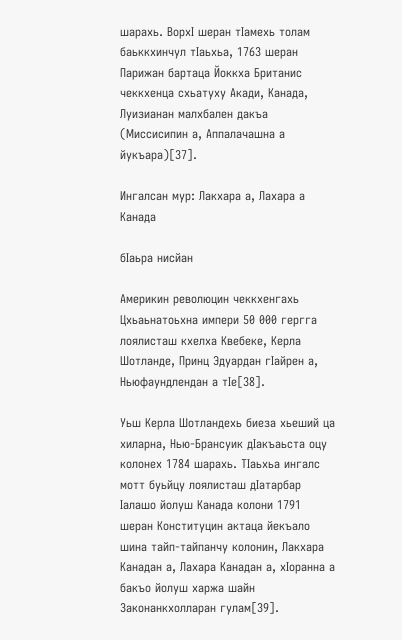шарахь. ВорхӀ шеран тӀамехь толам баьккхинчул тӀаьхьа, 1763 шеран Парижан бартаца Йоккха Британис чеккхенца схьатуху Акади, Канада, Луизианан малхбален дакъа (Миссисипин а, Аппалачашна а йукъара)[37].

Ингалсан мур: Лакхара а, Лахара а Канада

бӀаьра нисйан

Америкин революцин чеккхенгахь Цхьаьнатоьхна импери 50 000 гергга лоялисташ кхелха Квебеке, Керла Шотланде, Принц Эдуардан гӀайрен а, Ньюфаундлендан а тӀе[38].

Уьш Керла Шотландехь биеза хьеший ца хиларна, Нью-Брансуик дӀакъаьста оцу колонех 1784 шарахь. ТӀаьхьа ингалс мотт буьйцу лоялисташ дӀатарбар Ӏалашо йолуш Канада колони 1791 шеран Конституцин актаца йекъало шина тайп-тайпанчу колонин, Лакхара Канадан а, Лахара Канадан а, хӀоранна а бакъо йолуш харжа шайн Законанкхолларан гулам[39].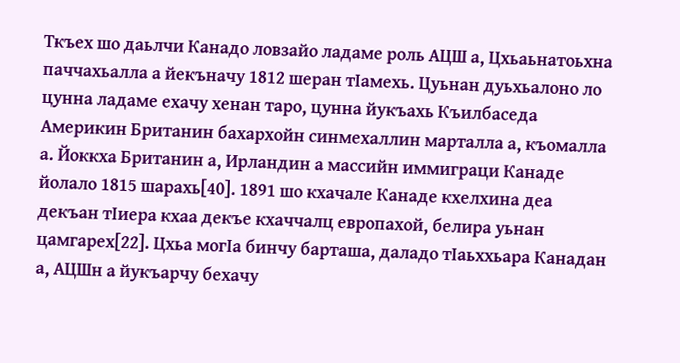Ткъех шо даьлчи Канадо ловзайо ладаме роль АЦШ а, Цхьаьнатоьхна паччахьалла а йекъначу 1812 шеран тӀамехь. Цуьнан дуьхьалоно ло цунна ладаме ехачу хенан таро, цунна йукъахь Къилбаседа Америкин Британин бахархойн синмехаллин марталла а, къомалла а. Йоккха Британин а, Ирландин а массийн иммиграци Канаде йолало 1815 шарахь[40]. 1891 шо кхачале Канаде кхелхина деа декъан тӀиера кхаа декъе кхаччалц европахой, белира уьнан цамгарех[22]. Цхьа могӀа бинчу барташа, даладо тӀаьххьара Канадан а, АЦШн а йукъарчу бехачу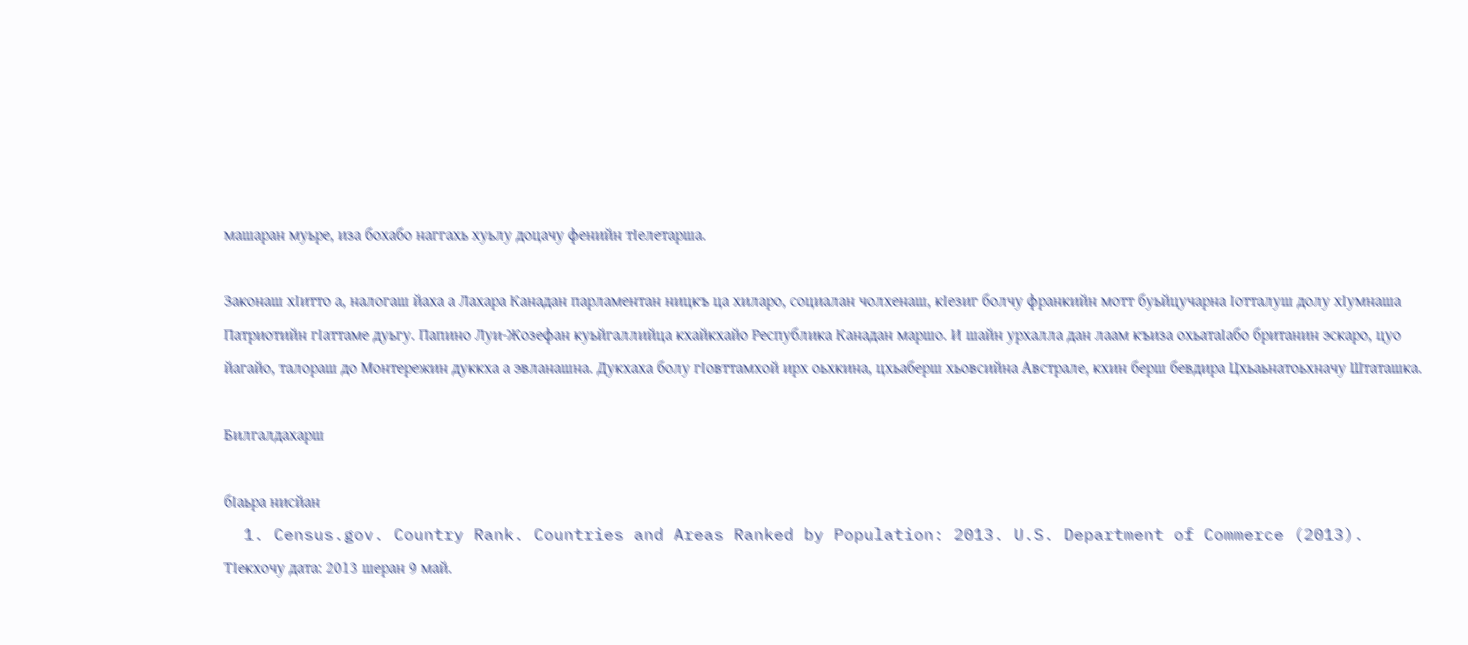машаран муьре, иза бохабо наггахь хуьлу доцачу фенийн тӀелетарша.

Законаш хӀитто а, налогаш йаха а Лахара Канадан парламентан ницкъ ца хиларо, социалан чолхенаш, кӀезиг болчу франкийн мотт буьйцучарна Ӏотталуш долу хӀумнаша Патриотийн гӀаттаме дуьгу. Папино Луи-Жозефан куьйгаллийца кхайкхайо Республика Канадан маршо. И шайн урхалла дан лаам къиза охьатаӀабо британин эскаро, цуо йагайо, талораш до Монтережин дуккха а эвланашна. Дукхаха болу гӀовттамхой ирх оьхкина, цхьаберш хьовсийна Австрале, кхин берш бевдира Цхьаьнатоьхначу Штаташка.

Билгалдахарш

бӀаьра нисйан
  1. Census.gov. Country Rank. Countries and Areas Ranked by Population: 2013. U.S. Department of Commerce (2013). ТӀекхочу дата: 2013 шеран 9 май.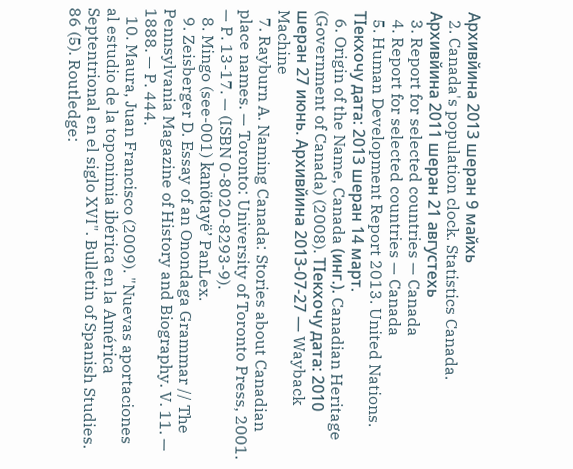Архивйина 2013 шеран 9 майхь
  2. Canada's population clock. Statistics Canada. Архивйина 2011 шеран 21 августехь
  3. Report for selected countries — Canada
  4. Report for selected countries — Canada
  5. Human Development Report 2013. United Nations. ТӀекхочу дата: 2013 шеран 14 март.
  6. Origin of the Name, Canada (инг.). Canadian Heritage (Government of Canada) (2008). ТӀекхочу дата: 2010 шеран 27 июнь. Архивйина 2013-07-27 — Wayback Machine
  7. Rayburn A. Naming Canada: Stories about Canadian place names. — Toronto: University of Toronto Press, 2001. — P. 13-17. — (ISBN 0-8020-8293-9).
  8. Mingo (see-001) kanötayë’ PanLex.
  9. Zeisberger D. Essay of an Onondaga Grammar // The Pennsylvania Magazine of History and Biography. V. 11. — 1888. — P. 444.
  10. Maura, Juan Francisco (2009). "Nuevas aportaciones al estudio de la toponimia ibérica en la América Septentrional en el siglo XVI". Bulletin of Spanish Studies. 86 (5). Routledge: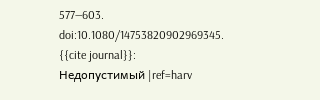577—603. doi:10.1080/14753820902969345. {{cite journal}}: Недопустимый |ref=harv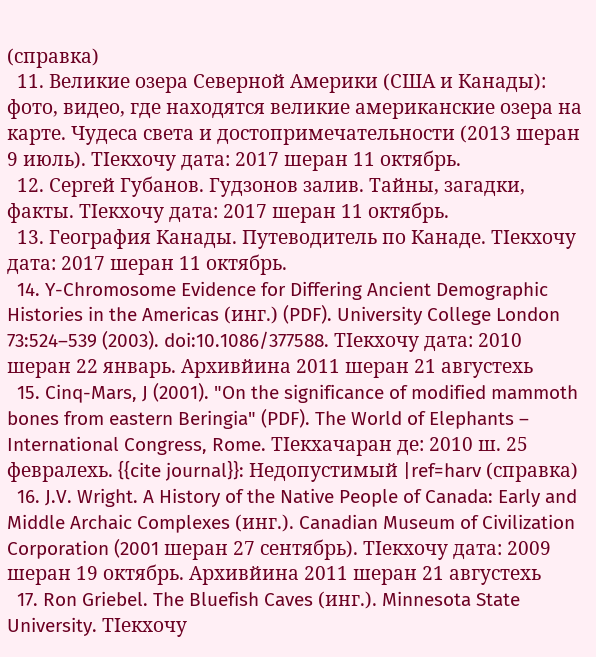(справка)
  11. Великие озера Северной Америки (США и Канады): фото, видео, где находятся великие американские озера на карте. Чудеса света и достопримечательности (2013 шеран 9 июль). ТӀекхочу дата: 2017 шеран 11 октябрь.
  12. Сергей Губанов. Гудзонов залив. Тайны, загадки, факты. ТӀекхочу дата: 2017 шеран 11 октябрь.
  13. География Канады. Путеводитель по Канаде. ТӀекхочу дата: 2017 шеран 11 октябрь.
  14. Y-Chromosome Evidence for Differing Ancient Demographic Histories in the Americas (инг.) (PDF). University College London 73:524–539 (2003). doi:10.1086/377588. ТӀекхочу дата: 2010 шеран 22 январь. Архивйина 2011 шеран 21 августехь
  15. Cinq-Mars, J (2001). "On the significance of modified mammoth bones from eastern Beringia" (PDF). The World of Elephants – International Congress, Rome. ТӀекхачаран де: 2010 ш. 25 февралехь. {{cite journal}}: Недопустимый |ref=harv (справка)
  16. J.V. Wright. A History of the Native People of Canada: Early and Middle Archaic Complexes (инг.). Canadian Museum of Civilization Corporation (2001 шеран 27 сентябрь). ТӀекхочу дата: 2009 шеран 19 октябрь. Архивйина 2011 шеран 21 августехь
  17. Ron Griebel. The Bluefish Caves (инг.). Minnesota State University. ТӀекхочу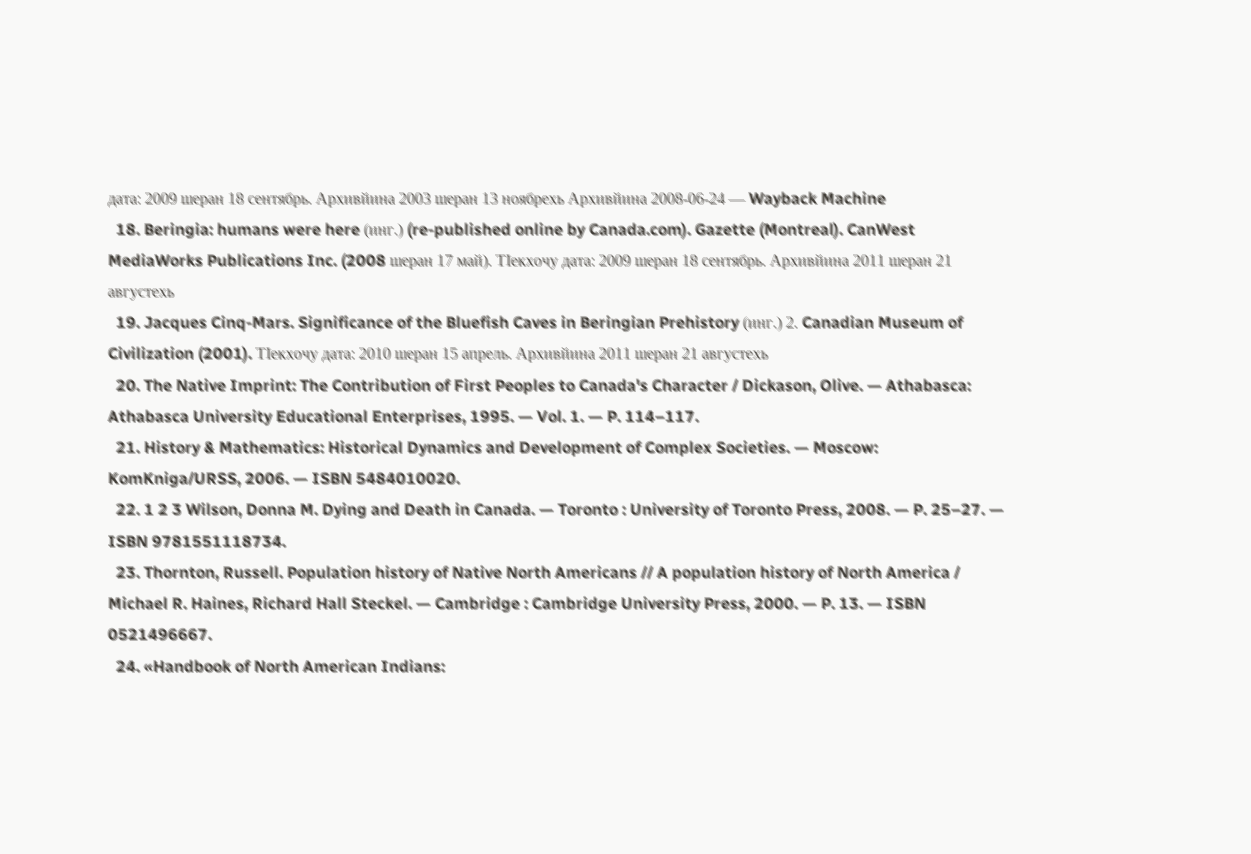дата: 2009 шеран 18 сентябрь. Архивйина 2003 шеран 13 ноябрехь Архивйина 2008-06-24 — Wayback Machine
  18. Beringia: humans were here (инг.) (re-published online by Canada.com). Gazette (Montreal). CanWest MediaWorks Publications Inc. (2008 шеран 17 май). ТӀекхочу дата: 2009 шеран 18 сентябрь. Архивйина 2011 шеран 21 августехь
  19. Jacques Cinq-Mars. Significance of the Bluefish Caves in Beringian Prehistory (инг.) 2. Canadian Museum of Civilization (2001). ТӀекхочу дата: 2010 шеран 15 апрель. Архивйина 2011 шеран 21 августехь
  20. The Native Imprint: The Contribution of First Peoples to Canada's Character / Dickason, Olive. — Athabasca: Athabasca University Educational Enterprises, 1995. — Vol. 1. — P. 114–117.
  21. History & Mathematics: Historical Dynamics and Development of Complex Societies. — Moscow: KomKniga/URSS, 2006. — ISBN 5484010020.
  22. 1 2 3 Wilson, Donna M. Dying and Death in Canada. — Toronto : University of Toronto Press, 2008. — P. 25–27. — ISBN 9781551118734.
  23. Thornton, Russell. Population history of Native North Americans // A population history of North America / Michael R. Haines, Richard Hall Steckel. — Cambridge : Cambridge University Press, 2000. — P. 13. — ISBN 0521496667.
  24. «Handbook of North American Indians: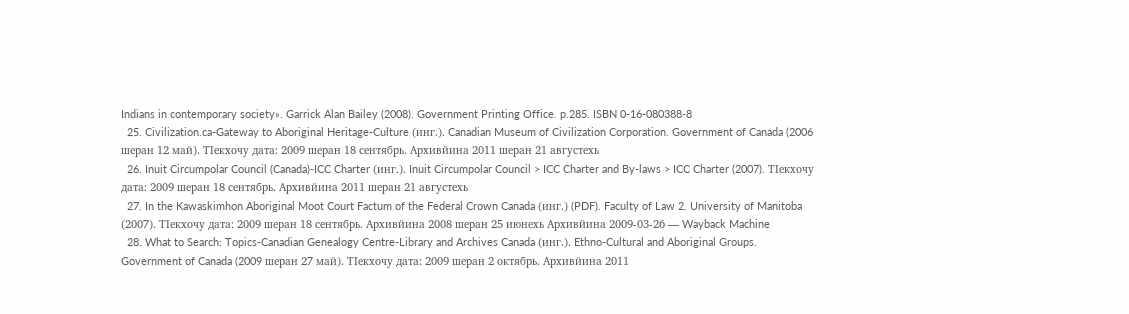Indians in contemporary society». Garrick Alan Bailey (2008). Government Printing Office. p.285. ISBN 0-16-080388-8
  25. Civilization.ca-Gateway to Aboriginal Heritage-Culture (инг.). Canadian Museum of Civilization Corporation. Government of Canada (2006 шеран 12 май). ТӀекхочу дата: 2009 шеран 18 сентябрь. Архивйина 2011 шеран 21 августехь
  26. Inuit Circumpolar Council (Canada)-ICC Charter (инг.). Inuit Circumpolar Council > ICC Charter and By-laws > ICC Charter (2007). ТӀекхочу дата: 2009 шеран 18 сентябрь. Архивйина 2011 шеран 21 августехь
  27. In the Kawaskimhon Aboriginal Moot Court Factum of the Federal Crown Canada (инг.) (PDF). Faculty of Law 2. University of Manitoba (2007). ТӀекхочу дата: 2009 шеран 18 сентябрь. Архивйина 2008 шеран 25 июнехь Архивйина 2009-03-26 — Wayback Machine
  28. What to Search: Topics-Canadian Genealogy Centre-Library and Archives Canada (инг.). Ethno-Cultural and Aboriginal Groups. Government of Canada (2009 шеран 27 май). ТӀекхочу дата: 2009 шеран 2 октябрь. Архивйина 2011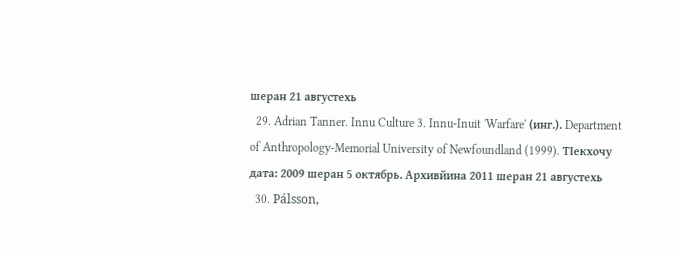шеран 21 августехь
  29. Adrian Tanner. Innu Culture 3. Innu-Inuit 'Warfare' (инг.). Department of Anthropology-Memorial University of Newfoundland (1999). ТӀекхочу дата: 2009 шеран 5 октябрь. Архивйина 2011 шеран 21 августехь
  30. Pálsson,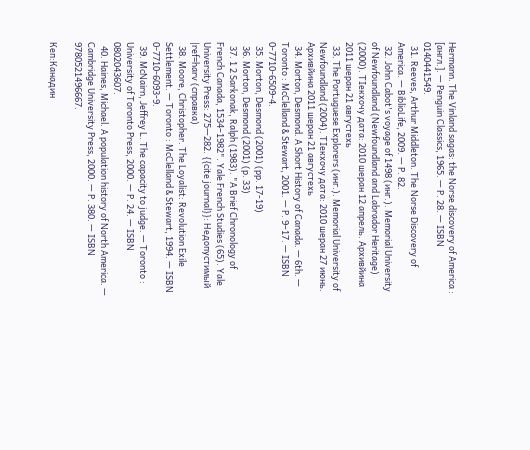Hermann. The Vinland sagas: the Norse discovery of America : [англ.]. — Penguin Classics, 1965. — P. 28. — ISBN 0140441549.
  31. Reeves, Arthur Middleton. The Norse Discovery of America. — BiblioLife, 2009. — P. 82.
  32. John Cabot's voyage of 1498 (инг.). Memorial University of Newfoundland (Newfoundland and Labrador Heritage) (2000). ТӀекхочу дата: 2010 шеран 12 апрель. Архивйина 2011 шеран 21 августехь
  33. The Portuguese Explorers (инг.). Memorial University of Newfoundland (2004). ТӀекхочу дата: 2010 шеран 27 июнь. Архивйина 2011 шеран 21 августехь
  34. Morton, Desmond. A Short History of Canada. — 6th. — Toronto : McClelland & Stewart, 2001. — P. 9–17. — ISBN 0-7710-6509-4.
  35. Morton, Desmond (2001) (pp. 17-19)
  36. Morton, Desmond (2001) (p. 33)
  37. 1 2 Sarkonak, Ralph (1983). "A Brief Chronology of French Canada, 1534–1982". Yale French Studies (65). Yale University Press: 275—282. {{cite journal}}: Недопустимый |ref=harv (справка)
  38. Moore, Christopher. The Loyalist: Revolution Exile Settlement. — Toronto : McClelland & Stewart, 1994. — ISBN 0-7710-6093-9.
  39. McNairn, Jeffrey L. The capacity to judge. — Toronto : University of Toronto Press, 2000. — P. 24. — ISBN 0802043607.
  40. Haines, Michael. A population history of North America. — Cambridge University Press, 2000. — P. 380. — ISBN 9780521496667.

Кеп:Канадин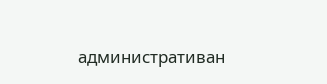административан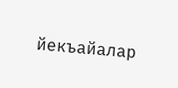йекъайалар